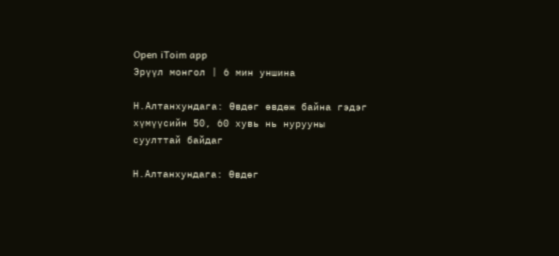Open iToim app
Эрүүл монгол | 6 мин уншина

Н.Алтанхундага: Өвдөг өвдөж байна гэдэг хүмүүсийн 50, 60 хувь нь нурууны суулттай байдаг

Н.Алтанхундага: Өвдөг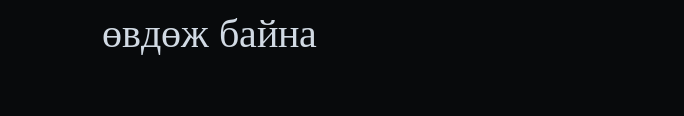өвдөж байна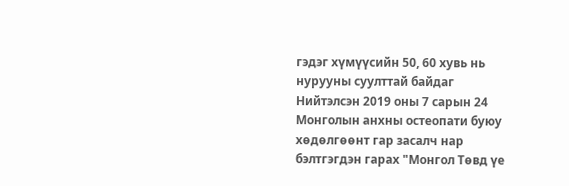гэдэг хүмүүсийн 50, 60 хувь нь нурууны суулттай байдаг
Нийтэлсэн 2019 оны 7 сарын 24
Монголын анхны остеопати буюу хөдөлгөөнт гар засалч нар бэлтгэгдэн гарах "Монгол Төвд үе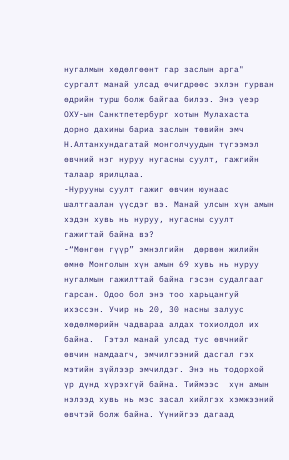нугалмын хөдөлгөөнт гар заслын арга" сургалт манай улсад өчигдрөөс эхлэн гурван өдрийн турш болж байгаа билээ. Энэ үеэр ОХУ-ын Санктпетербург хотын Мулахаста дорно дахины бариа заслын төвийн эмч Н.Алтанхундагатай монголчуудын түгээмэл өвчний нэг нуруу нугасны суулт, гажгийн талаар ярилцлаа.
-Нурууны суулт гажиг өвчин юунаас шалтгаалан үүсдэг вэ. Манай улсын хүн амын хэдэн хувь нь нуруу, нугасны суулт гажигтай байна вэ?
-“Мөнгөн гүүр” эмнэлгийн  дөрвөн жилийн өмнө Монголын хүн амын 69 хувь нь нуруу нугалмын гажилттай байна гэсэн судалгааг гарсан. Одоо бол энэ тоо харьцангуй ихэссэн. Учир нь 20, 30 насны залуус хөдөлмөрийн чадвараа алдах тохиолдол их байна.  Гэтэл манай улсад тус өвчнийг өвчин намдаагч, эмчилгээний дасгал гэх мэтийн зүйлээр эмчилдэг. Энэ нь тодорхой үр дүнд хүрэхгүй байна. Тиймээс  хүн амын нэлээд хувь нь мэс засал хийлгэх хэмжээний өвчтэй болж байна. Үүнийгээ дагаад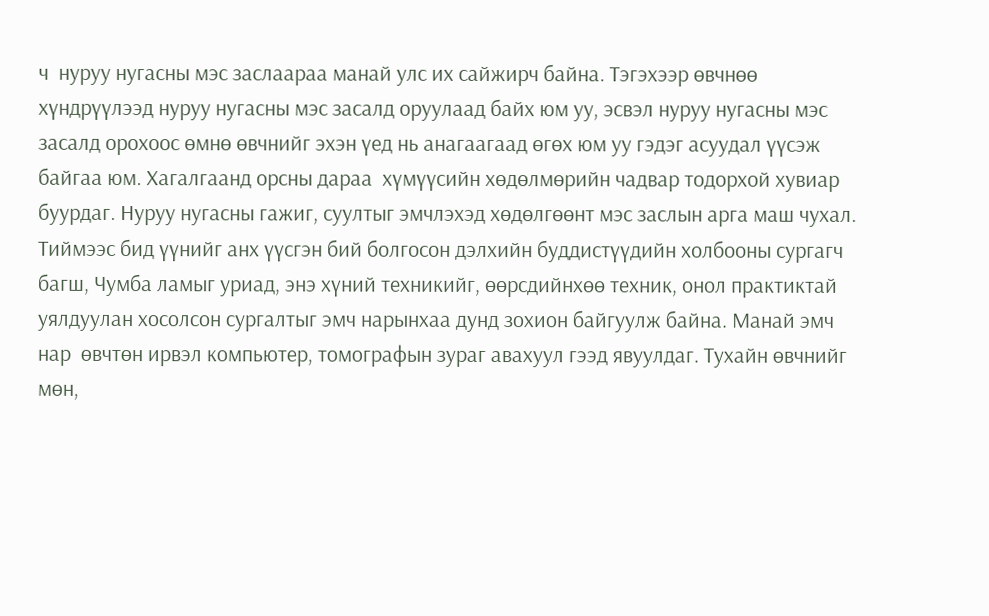ч  нуруу нугасны мэс заслаараа манай улс их сайжирч байна. Тэгэхээр өвчнөө хүндрүүлээд нуруу нугасны мэс засалд оруулаад байх юм уу, эсвэл нуруу нугасны мэс засалд орохоос өмнө өвчнийг эхэн үед нь анагаагаад өгөх юм уу гэдэг асуудал үүсэж байгаа юм. Хагалгаанд орсны дараа  хүмүүсийн хөдөлмөрийн чадвар тодорхой хувиар буурдаг. Нуруу нугасны гажиг, суултыг эмчлэхэд хөдөлгөөнт мэс заслын арга маш чухал. Тиймээс бид үүнийг анх үүсгэн бий болгосон дэлхийн буддистүүдийн холбооны сургагч багш, Чумба ламыг уриад, энэ хүний техникийг, өөрсдийнхөө техник, онол практиктай уялдуулан хосолсон сургалтыг эмч нарынхаа дунд зохион байгуулж байна. Манай эмч нар  өвчтөн ирвэл компьютер, томографын зураг авахуул гээд явуулдаг. Тухайн өвчнийг мөн,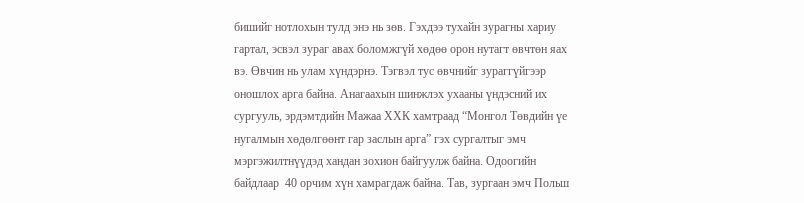бишийг нотлохын тулд энэ нь зөв. Гэхдээ тухайн зурагны хариу гартал, эсвэл зураг авах боломжгүй хөдөө орон нутагт өвчтөн яах вэ. Өвчин нь улам хүндэрнэ. Тэгвэл тус өвчнийг зураггүйгээр оношлох арга байна. Анагаахын шинжлэх ухааны үндэсний их сургууль, эрдэмтдийн Мажаа ХХК хамтраад “Монгол Төвдийн үе нугалмын хөдөлгөөнт гар заслын арга” гэх сургалтыг эмч мэргэжилтнүүдэд хандан зохион байгуулж байна. Одоогийн байдлаар  40 орчим хүн хамрагдаж байна. Тав, зургаан эмч Польш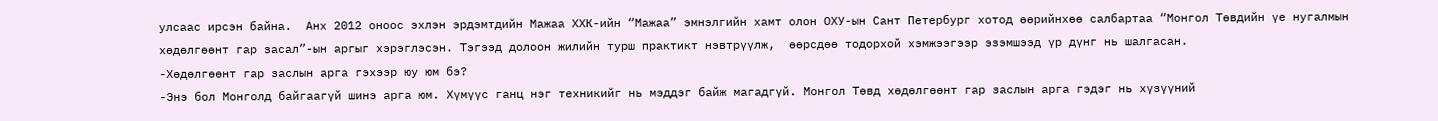улсаас ирсэн байна.  Анх 2012 оноос эхлэн эрдэмтдийн Мажаа ХХК-ийн “Мажаа” эмнэлгийн хамт олон ОХУ-ын Сант Петербург хотод өөрийнхөө салбартаа “Монгол Төвдийн үе нугалмын хөдөлгөөнт гар засал”-ын аргыг хэрэглэсэн. Тэгээд долоон жилийн турш практикт нэвтрүүлж,  өөрсдөө тодорхой хэмжээгээр эзэмшээд үр дүнг нь шалгасан.
-Хөдөлгөөнт гар заслын арга гэхээр юу юм бэ?
-Энэ бол Монголд байгаагүй шинэ арга юм. Хүмүүс ганц нэг техникийг нь мэддэг байж магадгүй. Монгол Төвд хөдөлгөөнт гар заслын арга гэдэг нь хүзүүний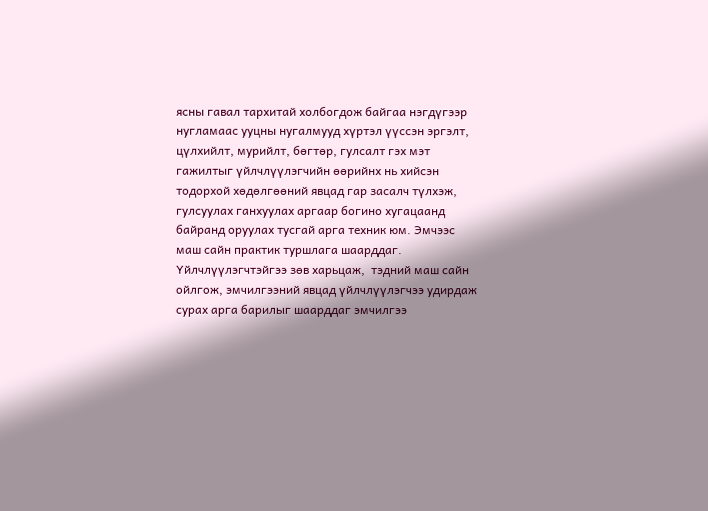ясны гавал тархитай холбогдож байгаа нэгдүгээр нугламаас ууцны нугалмууд хүртэл үүссэн эргэлт, цүлхийлт, мурийлт, бөгтөр, гулсалт гэх мэт  гажилтыг үйлчлүүлэгчийн өөрийнх нь хийсэн тодорхой хөдөлгөөний явцад гар засалч түлхэж, гулсуулах ганхуулах аргаар богино хугацаанд байранд оруулах тусгай арга техник юм. Эмчээс маш сайн практик туршлага шаарддаг. Үйлчлүүлэгчтэйгээ зөв харьцаж,  тэдний маш сайн ойлгож, эмчилгээний явцад үйлчлүүлэгчээ удирдаж сурах арга барилыг шаарддаг эмчилгээ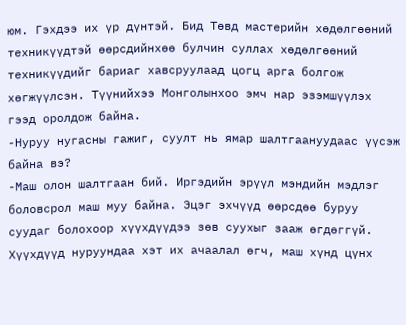юм. Гэхдээ их үр дүнтэй. Бид Төвд мастерийн хөдөлгөөний техникүүдтэй өөрсдийнхөө булчин суллах хөдөлгөөний техникүүдийг бариаг хавсруулаад цогц арга болгож хөгжүүлсэн. Түүнийхээ Монголынхоо эмч нар эзэмшүүлэх гээд оролдож байна.
-Нуруу нугасны гажиг, суулт нь ямар шалтгаануудаас үүсэж байна вэ?
-Маш олон шалтгаан бий. Иргэдийн эрүүл мэндийн мэдлэг боловсрол маш муу байна. Эцэг эхчүүд өөрсдөө буруу суудаг болохоор хүүхдүүдээ зөв суухыг зааж өгдөггүй. Хүүхдүүд нуруундаа хэт их ачаалал өгч, маш хүнд цүнх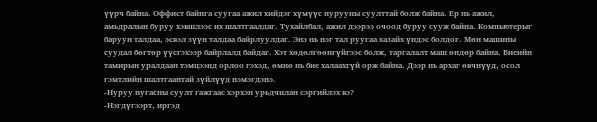үүрч байна. Оффист байнга суугаа ажил хийдэг хүмүүс нурууны суулттай болж байна. Ер нь ажил, амьдралын буруу хэвшлээс их шалтгаалдаг. Тухайлбал, ажил дээрээ очоод буруу сууж байна. Компьютерыг баруун талдаа, эсвэл зүүн талдаа байрлуулдаг. Энэ нь нэг тал руугаа хазайх үндэс болдог. Мөн машины суудал бөгтөр үүсгэхээр байрлалд байдаг. Хэт хөдөлгөөнгүйгээс болж, таргалалт маш өндөр байна. Биеийн тамирын уралдаан тэмцээнд орлоо гэхэд, өмнө нь бие халаахгүй орж байна. Дээр нь архаг өвчнүүд, осол гэмтлийн шалтгаантай зүйлүүд нэмэгдэнэ.
-Нуруу нугасны суулт гажгаас хэрхэн урьдчилан сэргийлэх вэ?
-Нэгдүгээрт, иргэд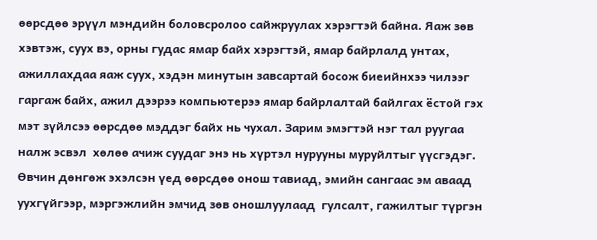өөрсдөө эрүүл мэндийн боловсролоо сайжруулах хэрэгтэй байна. Яаж зөв хэвтэж, суух вэ, орны гудас ямар байх хэрэгтэй, ямар байрлалд унтах, ажиллахдаа яаж суух, хэдэн минутын завсартай босож биеийнхээ чилээг гаргаж байх, ажил дээрээ компьютерээ ямар байрлалтай байлгах ёстой гэх мэт зүйлсээ өөрсдөө мэддэг байх нь чухал. Зарим эмэгтэй нэг тал руугаа налж эсвэл  хөлөө ачиж суудаг энэ нь хүртэл нурууны муруйлтыг үүсгэдэг. Өвчин дөнгөж эхэлсэн үед өөрсдөө онош тавиад, эмийн сангаас эм аваад уухгүйгээр, мэргэжлийн эмчид зөв оношлуулаад  гулсалт, гажилтыг түргэн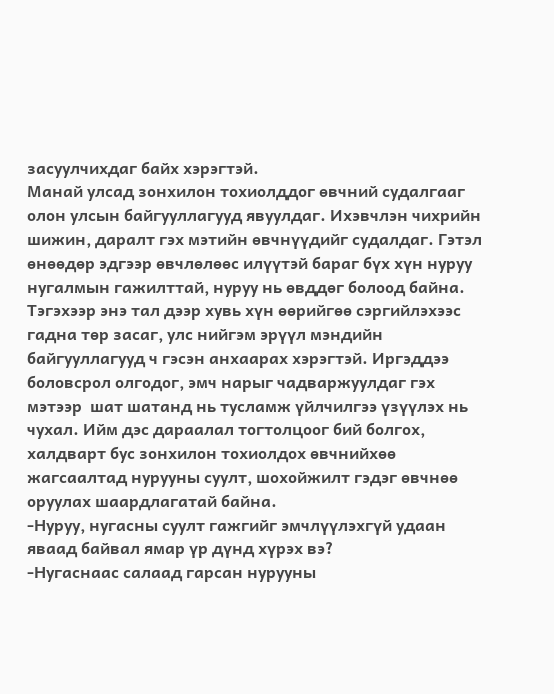засуулчихдаг байх хэрэгтэй.
Манай улсад зонхилон тохиолддог өвчний судалгааг олон улсын байгууллагууд явуулдаг. Ихэвчлэн чихрийн шижин, даралт гэх мэтийн өвчнүүдийг судалдаг. Гэтэл өнөөдөр эдгээр өвчлөлөөс илүүтэй бараг бүх хүн нуруу нугалмын гажилттай, нуруу нь өвддөг болоод байна. Тэгэхээр энэ тал дээр хувь хүн өөрийгөө сэргийлэхээс гадна төр засаг, улс нийгэм эрүүл мэндийн байгууллагууд ч гэсэн анхаарах хэрэгтэй. Иргэддээ боловсрол олгодог, эмч нарыг чадваржуулдаг гэх мэтээр  шат шатанд нь тусламж үйлчилгээ үзүүлэх нь чухал. Ийм дэс дараалал тогтолцоог бий болгох, халдварт бус зонхилон тохиолдох өвчнийхөө жагсаалтад нурууны суулт, шохойжилт гэдэг өвчнөө оруулах шаардлагатай байна.
-Нуруу, нугасны суулт гажгийг эмчлүүлэхгүй удаан яваад байвал ямар үр дүнд хүрэх вэ?
-Нугаснаас салаад гарсан нурууны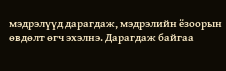мэдрэлүүд дарагдаж, мэдрэлийн ёзоорын өвдөлт өгч эхэлнэ. Дарагдаж байгаа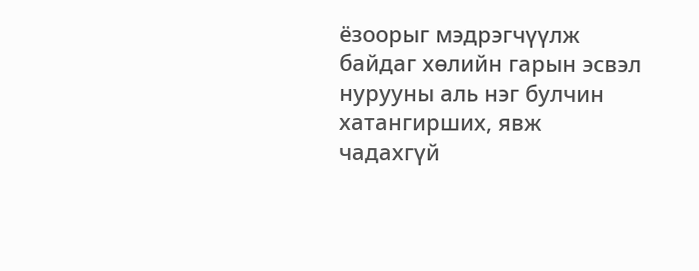ёзоорыг мэдрэгчүүлж байдаг хөлийн гарын эсвэл нурууны аль нэг булчин хатангирших, явж чадахгүй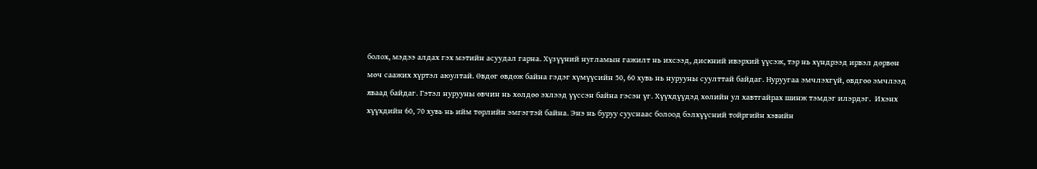болох, мэдээ алдах гэх мэтийн асуудал гарна. Хүзүүний нугламын гажилт нь ихсээд, дискний ивэрхий үүсэж, тэр нь хүндрээд ирвэл дөрвөн мөч саажих хүртэл аюултай. Өвдөг өвдөж байна гэдэг хүмүүсийн 50, 60 хувь нь нурууны суулттай байдаг. Нуруугаа эмчлэхгүй, өвдгөө эмчлээд яваад байдаг. Гэтэл нурууны өвчин нь хөлдөө эхлээд үүссэн байна гэсэн үг. Хүүхдүүдэд хөлийн ул хавтгайрах шинж тэмдэг илэрдэг.  Ихэнх хүүхдийн 60, 70 хувь нь ийм төрлийн эмгэгтэй байна. Энэ нь буруу сууснаас болоод бэлхүүсний тойргийн хэвийн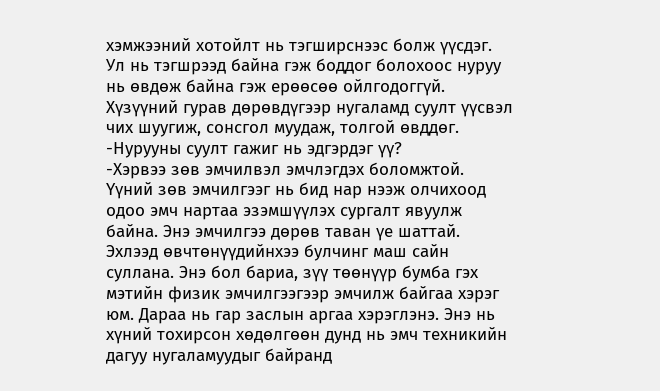хэмжээний хотойлт нь тэгширснээс болж үүсдэг.  Ул нь тэгшрээд байна гэж боддог болохоос нуруу нь өвдөж байна гэж ерөөсөө ойлгодоггүй. Хүзүүний гурав дөрөвдүгээр нугаламд суулт үүсвэл чих шуугиж, сонсгол муудаж, толгой өвддөг.
-Нурууны суулт гажиг нь эдгэрдэг үү?
-Хэрвээ зөв эмчилвэл эмчлэгдэх боломжтой. Үүний зөв эмчилгээг нь бид нар нээж олчихоод одоо эмч нартаа эзэмшүүлэх сургалт явуулж байна. Энэ эмчилгээ дөрөв таван үе шаттай. Эхлээд өвчтөнүүдийнхээ булчинг маш сайн суллана. Энэ бол бариа, зүү төөнүүр бумба гэх мэтийн физик эмчилгээгээр эмчилж байгаа хэрэг юм. Дараа нь гар заслын аргаа хэрэглэнэ. Энэ нь хүний тохирсон хөдөлгөөн дунд нь эмч техникийн дагуу нугаламуудыг байранд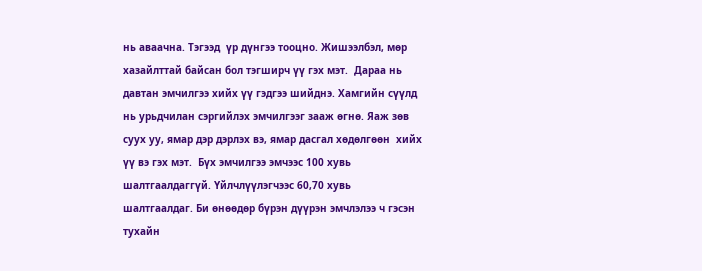нь аваачна. Тэгээд  үр дүнгээ тооцно. Жишээлбэл, мөр хазайлттай байсан бол тэгширч үү гэх мэт.  Дараа нь давтан эмчилгээ хийх үү гэдгээ шийднэ. Хамгийн сүүлд нь урьдчилан сэргийлэх эмчилгээг зааж өгнө. Яаж зөв суух уу, ямар дэр дэрлэх вэ, ямар дасгал хөдөлгөөн  хийх үү вэ гэх мэт.  Бүх эмчилгээ эмчээс 100 хувь шалтгаалдаггүй. Үйлчлүүлэгчээс 60,70 хувь шалтгаалдаг. Би өнөөдөр бүрэн дүүрэн эмчлэлээ ч гэсэн тухайн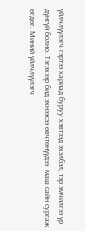үйлчлүүлэгч гэртээ хариад буруу хэвтээд эхэлбэл, тэр эмчилгээ үр дүнгүй болно. Тэгэхээр бид эхнээсээ өвчтөнүүдээ  маш сайн сургаж өгдөг. Миний үйлчлүүлэгч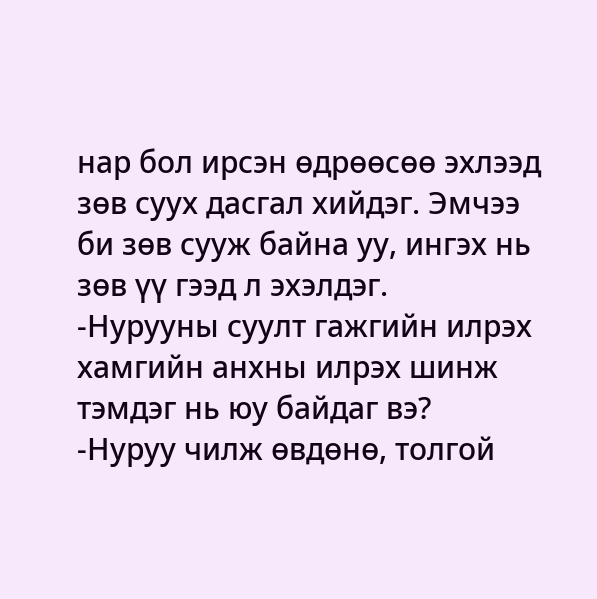нар бол ирсэн өдрөөсөө эхлээд зөв суух дасгал хийдэг. Эмчээ би зөв сууж байна уу, ингэх нь зөв үү гээд л эхэлдэг.
-Нурууны суулт гажгийн илрэх хамгийн анхны илрэх шинж тэмдэг нь юу байдаг вэ?
-Нуруу чилж өвдөнө, толгой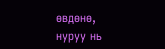өвдөнө, нуруу нь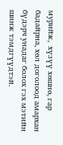мурийж,  хүзүү хөшнө, гар бадайрна, хөл доголоод амархан бүдэрч унадаг болох гэх мэтийн шинж тэмдгүүдтэй.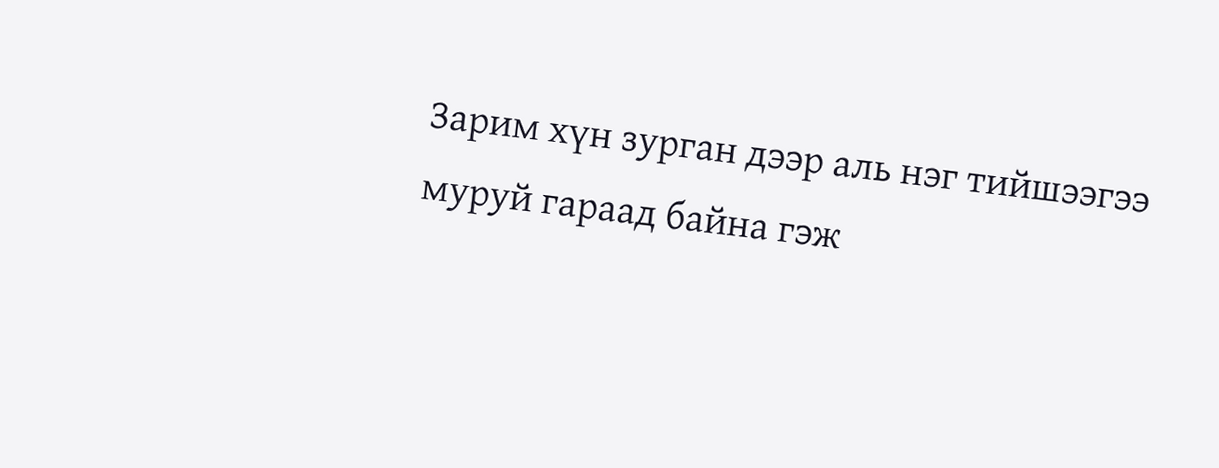Зарим хүн зурган дээр аль нэг тийшээгээ муруй гараад байна гэж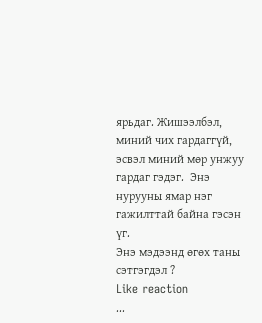ярьдаг. Жишээлбэл, миний чих гардаггүй, эсвэл миний мөр унжуу гардаг гэдэг.  Энэ нурууны ямар нэг гажилттай байна гэсэн үг.
Энэ мэдээнд өгөх таны сэтгэгдэл ?
Like reaction
...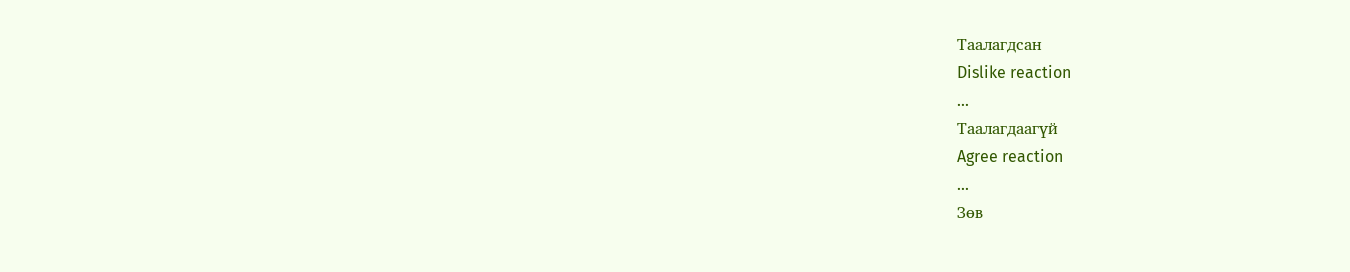Таалагдсан
Dislike reaction
...
Таалагдаагүй
Agree reaction
...
Зөв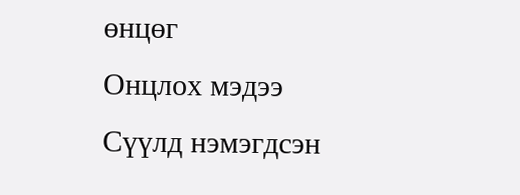өнцөг
Онцлох мэдээ
Сүүлд нэмэгдсэн